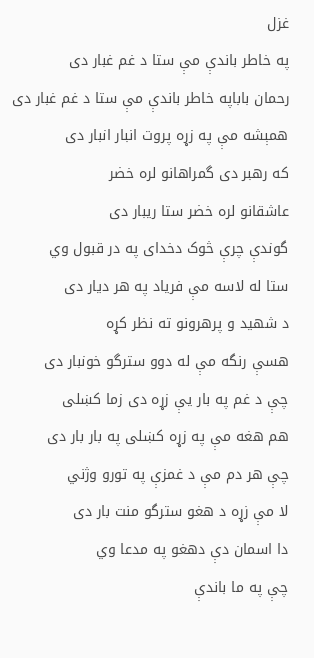غزل
په خاطر باندې مې ستا د غم غبار دی
رحمان باباپه خاطر باندې مې ستا د غم غبار دی
همېشه مې په زړه پروت انبار انبار دی
که رهبر دی گمراهانو لره خضر
عاشقانو لره خضر ستا ريبار دی
گوندې چرې څوک دخدای په در قبول وي
ستا له لاسه مې فرياد په هر ديار دی
د شهيد و پرهرونو ته نظر کړه
هسې رنگه مې له دوو سترگو خونبار دی
چې د غم په بار يې زړه دی زما کښلی
هم هغه مې په زړه کښلی په بار بار دی
چې هر دم مې د غمزې په تورو وژني
لا مې زړه د هغو سترگو منت بار دی
دا اسمان دې دهغو په مدعا وي
چې په ما باندې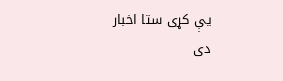يې کړی ستا اخبار دی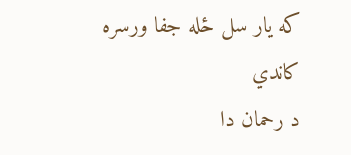که يار سل ځله جفا ورسره کاندي
د رحمان دا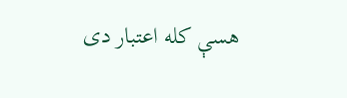هسې کله اعتبار دی